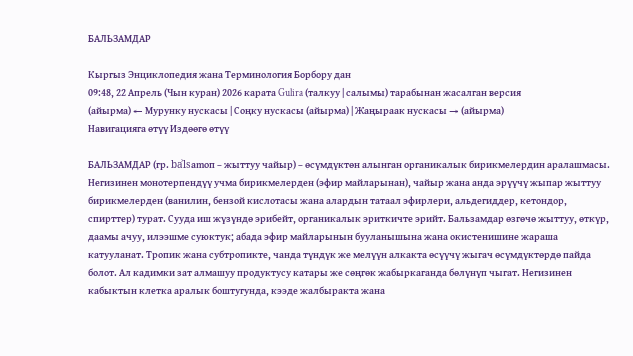БАЛЬЗАМДАР

Кыргыз Энциклопедия жана Терминология Борбору дан
09:48, 22 Апрель (Чын куран) 2026 карата Gulira (талкуу | салымы) тарабынан жасалган версия
(айырма) ← Мурунку нускасы | Соңку нускасы (айырма) | Жаңыраак нускасы → (айырма)
Навигацияга өтүү Издөөгө өтүү

БАЛЬЗАМДАР (гр. bẚlsаmоп – жыттуу чайыр) – өсүмдүктөн алынган органикалык бирикмелердин аралашмасы. Негизинен монотерпендүү учма бирикмелерден (эфир майларынан), чайыр жана анда эрүүчү жыпар жыттуу бирикмелерден (ванилин, бензой кислотасы жана алардын татаал эфирлери, альдегиддер, кетондор, спирттер) турат. Сууда иш жүзүндө эрибейт, органикалык эриткичте эрийт. Бальзамдар өзгөчө жыттуу, өткүр, даамы ачуу, илээшме суюктук; абада эфир майларынын бууланышына жана окистенишине жараша катууланат. Тропик жана субтропикте, чанда түндүк же мелүүн алкакта өсүүчү жыгач өсүмдүктөрдө пайда болот. Ал кадимки зат алмашуу продуктусу катары же сөңгөк жабыркаганда бөлүнүп чыгат. Негизинен кабыктын клетка аралык боштугунда, кээде жалбыракта жана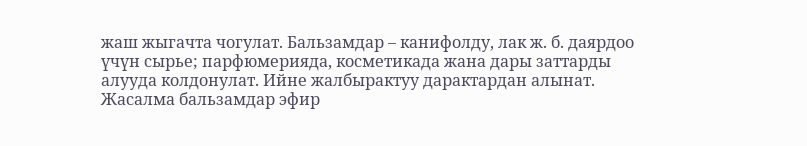жаш жыгачта чогулат. Бальзамдар – канифолду, лак ж. б. даярдоо үчүн сырье; парфюмерияда, косметикада жана дары заттарды алууда колдонулат. Ийне жалбырактуу дарактардан алынат. Жасалма бальзамдар эфир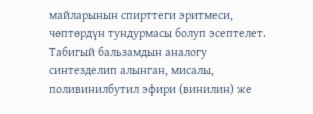майларынын спирттеги эритмеси, чөптөрдүн тундурмасы болуп эсептелет. Табигый бальзамдын аналогу синтезделип алынган, мисалы, поливинилбутил эфири (винилин) же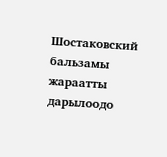Шостаковский бальзамы жараатты дарылоодо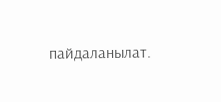пайдаланылат.